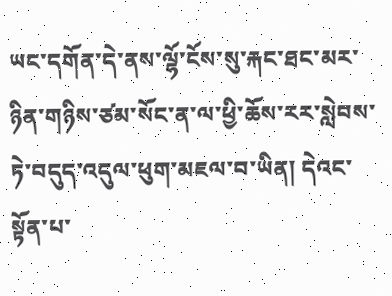ཡང་དགོན་དེ་ནས་ལྷོ་ངོས་སུ་རྐང་ཐང་མར་ཉིན་གཉིས་ཙམ་སོང་ན་ལ་ཕྱི་ཆོས་རར་སླེབས་ཏེ་བདུད་འདུལ་ཕུག་མཇལ་བ་ཡིན། དེའང་སྟོན་པ་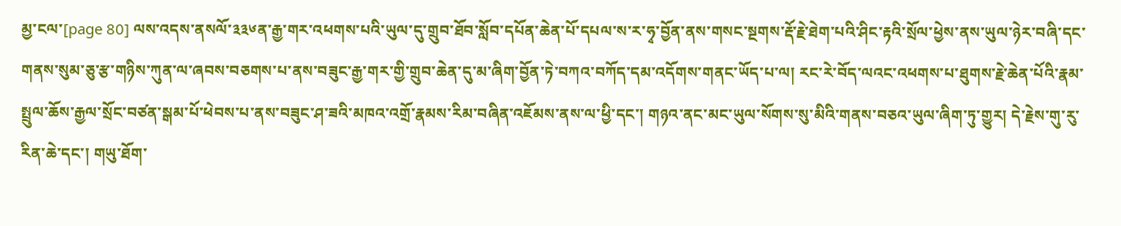མྱ་ངལ་[page 80] ལས་འདས་ནསལོ་༣༣༦ན་རྒྱ་གར་འཕགས་པའི་ཡུལ་དུ་གྲུབ་ཐོབ་སློབ་དཔོན་ཆེན་པོ་དཔལ་ས་ར་ཧྭ་བྱོན་ནས་གསང་སྔགས་རྡོ་རྗེ་ཐེག་པའི་ཤིང་རྟའི་སྲོལ་ཕྱེས་ནས་ཡུལ་ཉེར་བཞི་དང་ གནས་སུམ་ཅུ་རྩ་གཉིས་ཀུན་ལ་ཞབས་བཅགས་པ་ནས་བཟུང་རྒྱ་གར་གྱི་གྲུབ་ཆེན་དུ་མ་ཞིག་བྱོན་ཏེ་བཀའ་བཀོད་དམ་འདོགས་གནང་ཡོད་པ་ལ། རང་རེ་བོད་ལའང་འཕགས་པ་ཐུགས་རྗེ་ཆེན་པོའི་རྣམ་སྤྲུལ་ཆོས་རྒྱལ་སྲོང་བཙན་སྒམ་པོ་ཕེབས་པ་ནས་བཟུང་ཤ་ཟའི་མཁའ་འགྲོ་རྣམས་རིམ་བཞིན་འཇོམས་ནས་ལ་ཕྱི་དང་། གཉའ་ནང་མང་ཡུལ་སོགས་སུ་མིའི་གནས་བཅའ་ཡུལ་ཞིག་ཏུ་གྱུར། དེ་རྗེས་གུ་རུ་རིན་ཆེ་དང་། གཡུ་ཐོག་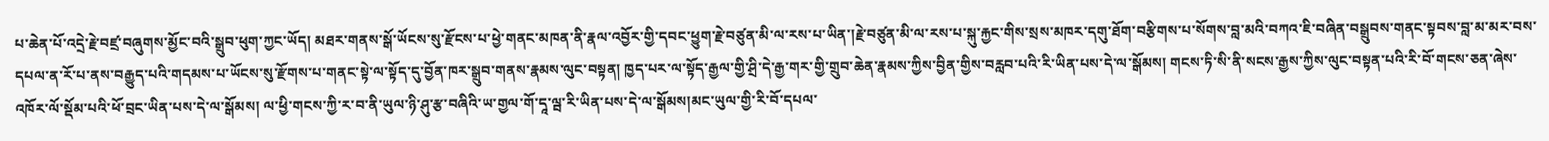པ་ཆེན་པོ་འདྲེ་རྗེ་བཛྲ་བཞུགས་མྱོང་བའི་སྒྲུབ་ཕུག་ཀྱང་ཡོད། མཐར་གནས་སྒོ་ཡོངས་སུ་རྫོངས་པ་ཕྱེ་གནང་མཁན་ནི་རྣལ་འབྱོར་གྱི་དབང་ཕྱུག་རྗེ་བཙུན་མི་ལ་རས་པ་ཡིན་།རྗེ་བཙུན་མི་ལ་རས་པ་སྐུ་རྐྱང་གིས་སྲས་མཁར་དགུ་ཐོག་བརྩིགས་པ་སོགས་བླ་མའི་བཀའ་ཇི་བཞིན་བསྒྲུབས་གནང་སྟབས་བླ་མ་མར་བས་དཔལ་ན་རོ་པ་ནས་བརྒྱུད་པའི་གདམས་པ་ཡོངས་སུ་རྫོགས་པ་གནང་སྟེ་ལ་སྟོད་དུ་བྱོན་ཁར་སྒྲུབ་གནས་རྣམས་ལུང་བསྟན། ཁྱད་པར་ལ་སྟོད་རྒྱལ་གྱི་ཤྲི་དེ་རྒྱ་གར་གྱི་གྲུབ་ཆེན་རྣམས་ཀྱིས་བྱིན་གྱིས་བརླབ་པའི་རི་ཡིན་པས་དེ་ལ་སྒོམས། གངས་ཏི་སི་ནི་སངས་རྒྱས་ཀྱིས་ལུང་བསྟན་པའི་རི་བོ་གངས་ཅན་ཞེས་འཁོར་ལོ་སྡོམ་པའི་ཕོ་བྲང་ཡིན་པས་དེ་ལ་སྒོམས། ལ་ཕྱི་གངས་ཀྱི་ར་བ་ནི་ཡུལ་ཉི་ཤུ་རྩ་བཞིའི་ཡ་གྱལ་གོ་དཱ་ལྦ་རི་ཡིན་པས་དེ་ལ་སྒོམས།མང་ཡུལ་གྱི་རི་བོ་དཔལ་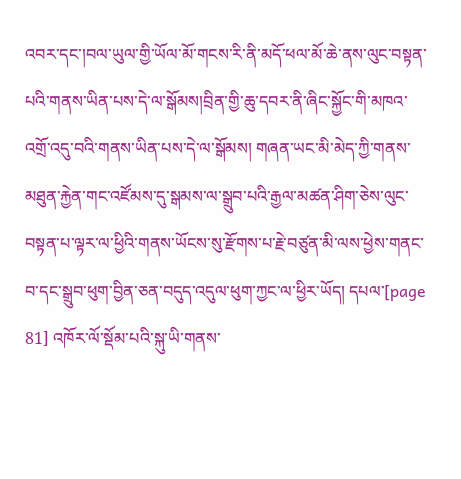འབར་དང་།བལ་ཡུལ་གྱི་ཡོལ་མོ་གངས་རི་ནི་མདོ་ཕལ་མོ་ཆེ་ནས་ལུང་བསྟན་པའི་གནས་ཡིན་པས་དེ་ལ་སྒོམས།བྲིན་གྱི་ཆུ་དབར་ནི་ཞིང་སྐྱོང་གི་མཁའ་འགྲོ་འདུ་བའི་གནས་ཡིན་པས་དེ་ལ་སྒོམས། གཞན་ཡང་མི་མེད་ཀྱི་གནས་མཐུན་རྐྱེན་གང་འཛོམས་དུ་སྒམས་ལ་སྒྲུབ་པའི་རྒྱལ་མཚན་ཤིག་ཅེས་ལུང་བསྟན་པ་ལྟར་ལ་ཕྱིའི་གནས་ཡོངས་སུ་རྫོགས་པ་རྗེ་བཙུན་མི་ལས་ཕྱེས་གནང་བ་དང་སྒྲུབ་ཕུག་བྱིན་ཅན་བདུད་འདུལ་ཕུག་ཀྱང་ལ་ཕྱིར་ཡོད། དཔལ་[page 81] འཁོར་ལོ་སྡོམ་པའི་སྐུ་ཡི་གནས་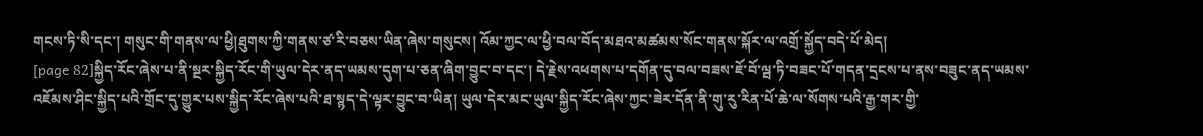གངས་ཏི་སི་དང་། གསུང་གི་གནས་ལ་ཕྱི།ཐུགས་ཀྱི་གནས་ཙ་རི་བཅས་ཡིན་ཞེས་གསུངས། འོམ་ཀྱང་ལ་ཕྱི་བལ་བོད་མཐའ་མཚམས་སོང་གནས་སྐོར་ལ་འགྲོ་སྐྱོད་བདེ་པོ་མེད།
[page 82]སྐྱིད་རོང་ཞེས་པ་ནི་སྔར་སྐྱིད་རོང་གི་ཡུལ་དེར་ནད་ཡམས་དུག་པ་ཅན་ཞིག་བྱུང་བ་དང་། དེ་རྗེས་འཕགས་པ་དགོན་དུ་བལ་བཟས་ཇོ་བོ་ལྦ་ཏི་བཟང་པོ་གདན་དྲངས་པ་ནས་བཟུང་ནད་ཡམས་འཇོམས་ཤིང་སྐྱིད་པའི་གྲོང་དུ་གྱུར་པས་སྐྱིད་རོང་ཞེས་པའི་ཐ་སྙད་དེ་ལྟར་བྱུང་བ་ཡིན། ཡུལ་དེར་མང་ཡུལ་སྐྱིད་རོང་ཞེས་ཀྱང་ཟེར་དོན་ནི་གུ་རུ་རིན་པོ་ཆེ་ལ་སོགས་པའི་རྒྱ་གར་གྱི་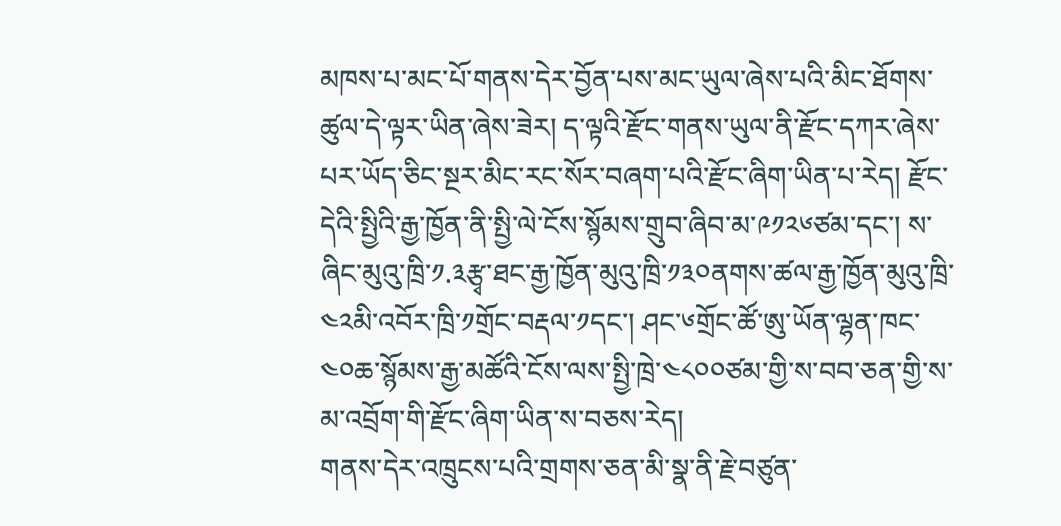མཁས་པ་མང་པོ་གནས་དེར་བྱོན་པས་མང་ཡུལ་ཞེས་པའི་མིང་ཐོགས་ཚུལ་དེ་ལྟར་ཡིན་ཞེས་ཟེར། ད་ལྟའི་རྫོང་གནས་ཡུལ་ནི་རྫོང་དཀར་ཞེས་པར་ཡོད་ཅིང་སྔར་མིང་རང་སོར་བཞག་པའི་རྫོང་ཞིག་ཡིན་པ་རེད། རྫོང་དེའི་སྤྱིའི་རྒྱ་ཁྱོན་ནི་སྤྱི་ལེ་ངོས་སྙོམས་གྲུབ་ཞིབ་མ་༩༡༢༦ཙམ་དང་། ས་ཞིང་མུའུ་ཁྲི་༡.༣རྩྭ་ཐང་རྒྱ་ཁྱོན་མུའུ་ཁྲི་༡༣༠ནགས་ཚལ་རྒྱ་ཁྱོན་མུའུ་ཁྲི་༤༢མི་འབོར་ཁྲི་༡གྲོང་བརྡལ་༡དང་། ཤང་༦གྲོང་ཚོ་ཨུ་ཡོན་ལྷན་ཁང་༤༠ཆ་སྙོམས་རྒྱ་མཚོའི་ངོས་ལས་སྤྱི་ཁྲེ་༤༨༠༠ཙམ་གྱི་ས་བབ་ཅན་གྱི་ས་མ་འབྲོག་གི་རྫོང་ཞིག་ཡིན་ས་བཅས་རེད།
གནས་དེར་འཁྲུངས་པའི་གྲགས་ཅན་མི་སྣ་ནི་རྗེ་བཙུན་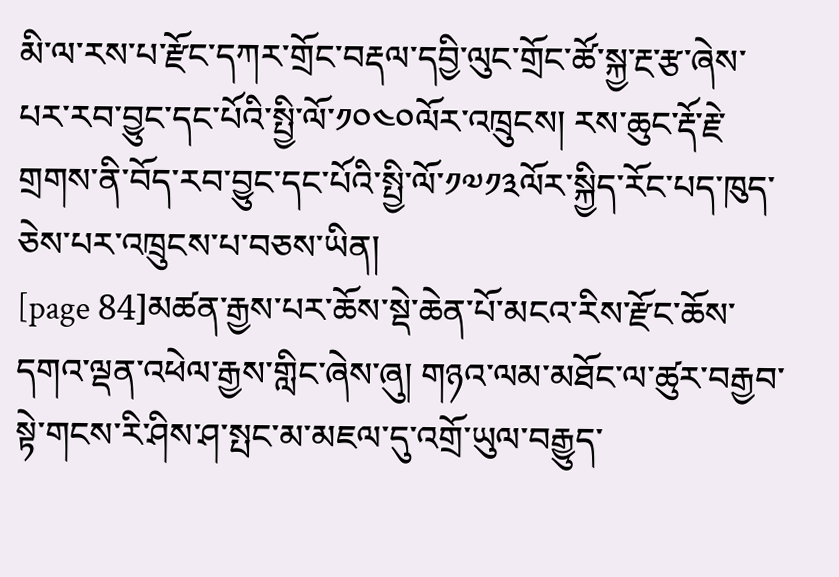མི་ལ་རས་པ་རྫོང་དཀར་གྲོང་བརྡལ་དབྱི་ལུང་གྲོང་ཚོ་སྐྱ་རྔ་རྩ་ཞེས་པར་རབ་བྱུང་དང་པོའི་སྤྱི་ལོ་༡༠༤༠ལོར་འཁྲུངས། རས་ཆུང་རྡོ་རྗེ་གྲགས་ནི་བོད་རབ་བྱུང་དང་པོའི་སྤྱི་ལོ་༡༧༡༣ལོར་སྐྱིད་རོང་པད་ཁུད་ཅེས་པར་འཁྲུངས་པ་བཅས་ཡིན།
[page 84]མཚན་རྒྱས་པར་ཆོས་སྡེ་ཆེན་པོ་མངའ་རིས་རྫོང་ཆོས་དགའ་ལྡན་འཕེལ་རྒྱས་གླིང་ཞེས་ཞུ། གཉའ་ལམ་མཐོང་ལ་ཚུར་བརྒྱབ་སྟེ་གངས་རི་ཤིས་ཤ་སྤང་མ་མཇལ་དུ་འགྲོ་ཡུལ་བརྒྱུད་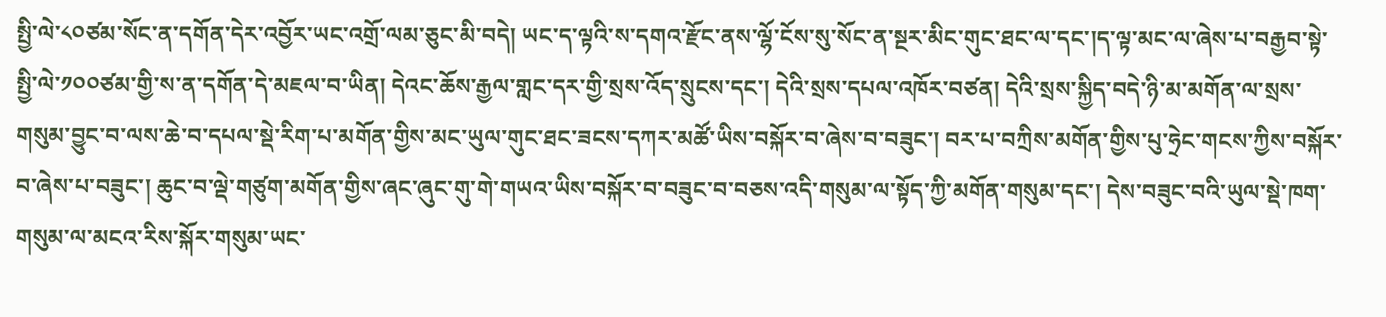སྤྱི་ལེ་༨༠ཙམ་སོང་ན་དགོན་དེར་འབྱོར་ཡང་འགྲོ་ལམ་ཅུང་མི་བདེ། ཡང་ད་ལྟའི་ས་དགའ་རྫོང་ནས་ལྷོ་ངོས་སུ་སོང་ན་སྔར་མིང་གུང་ཐང་ལ་དང་།ད་ལྟ་མང་ལ་ཞེས་པ་བརྒྱབ་སྟེ་སྤྱི་ལེ་༡༠༠ཙམ་གྱི་ས་ན་དགོན་དེ་མཇལ་བ་ཡིན། དེའང་ཆོས་རྒྱལ་གླང་དར་གྱི་སྲས་འོད་སྲུངས་དང་། དེའི་སྲས་དཔལ་འཁོར་བཙན། དེའི་སྲས་སྐྱིད་བདེ་ཉི་མ་མགོན་ལ་སྲས་གསུམ་བྱུང་བ་ལས་ཆེ་བ་དཔལ་སྡེ་རིག་པ་མགོན་གྱིས་མང་ཡུལ་གུང་ཐང་ཟངས་དཀར་མཚོ་ཡིས་བསྐོར་བ་ཞེས་བ་བཟུང་། བར་པ་བཀྲིས་མགོན་གྱིས་པུ་ཧྲེང་གངས་ཀྱིས་བསྐོར་བ་ཞེས་པ་བཟུང་། ཆུང་བ་ལྡེ་གཙུག་མགོན་གྱིས་ཞང་ཞུང་གུ་གེ་གཡའ་ཡིས་བསྐོར་བ་བཟུང་བ་བཅས་འདི་གསུམ་ལ་སྟོད་ཀྱི་མགོན་གསུམ་དང་། དེས་བཟུང་བའི་ཡུལ་སྡེ་ཁག་གསུམ་ལ་མངའ་རིས་སྐོར་གསུམ་ཡང་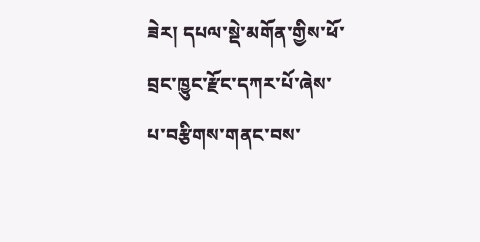ཟེར། དཔལ་སྡེ་མགོན་གྱིས་ཕོ་བྲང་ཁྱུང་རྫོང་དཀར་པོ་ཞེས་པ་བརྩིགས་གནང་བས་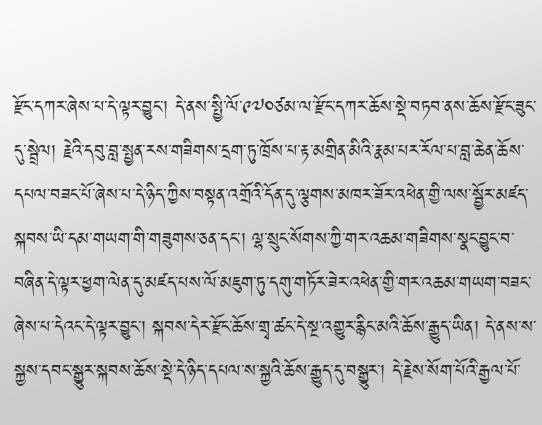རྫོང་དཀར་ཞེས་པ་དེ་ལྟར་བྱུང་། དེ་ནས་སྤྱི་ལོ་༩༧༠ཙམ་ལ་རྫོང་དཀར་ཆོས་སྡེ་བཏབ་ནས་ཆོས་རྫོང་ཟུང་དུ་སྦྲེལ། རྗེའི་དབུ་བླ་སྤྱན་རས་གཟིགས་དྲག་ཏུ་ཁྲོས་པ་རྟ་མགྲིན་མིའི་རྣམ་པར་རོལ་པ་བླ་ཆེན་ཆོས་དཔལ་བཟང་པོ་ཞེས་པ་དེ་ཉིད་ཀྱིས་བསྟན་འགྲོའི་དོན་དུ་ལྕགས་མཁར་ཟོར་འཕེན་གྱི་ལས་སྦྱོར་མཛད་སྐབས་ཡི་དམ་གཡག་གི་གཟུགས་ཅན་དང་། ལྷ་སྲུང་སོགས་ཀྱི་གར་འཆམ་གཟིགས་སྣང་བྱུང་བ་བཞིན་དེ་ལྟར་ཕྱག་ལེན་དུ་མཛད་པས་ལོ་མཇུག་ཏུ་དགུ་གཏོར་ཟེར་འཕེན་གྱི་གར་འཆམ་གཡག་བཟང་ཞེས་པ་དེའང་དེ་ལྟར་བྱུང་། སྐབས་དེར་རྫོང་ཆོས་གྲྭ་ཚང་དེ་སྔ་འགྱུར་རྙིང་མའི་ཆོས་རྒྱུད་ཡིན། དེ་ནས་ས་སྐྱས་དབང་སྒྱུར་སྐབས་ཆོས་སྡེ་དེ་ཉིད་དཔལ་ས་སྐྱའི་ཆོས་རྒྱུད་དུ་བསྒྱུར་། དེ་རྗེས་སོག་པོའི་རྒྱལ་པོ་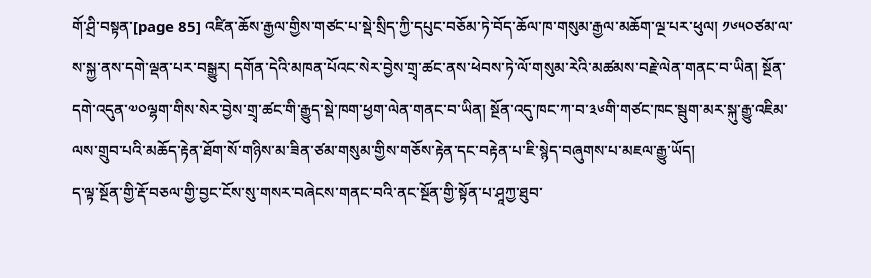གོ་ཤྲི་བསྟན་[page 85] འཛིན་ཆོས་རྒྱལ་གྱིས་གཙང་པ་སྡེ་སྲིད་ཀྱི་དཔུང་བཅོམ་ཏེ་བོད་ཆོལ་ཁ་གསུམ་རྒྱལ་མཆོག་ལྔ་པར་ཕུལ། ༡༦༥༠ཙམ་ལ་ས་སྐྱ་ནས་དགེ་ལྡན་པར་བསྒྱུར། དགོན་དེའི་མཁན་པོའང་སེར་བྱེས་གྲྭ་ཚང་ནས་ཕེབས་ཏེ་ལོ་གསུམ་རེའི་མཚམས་བརྗེ་ལེན་གནང་བ་ཡིན། སྔོན་དགེ་འདུན་༧༠ལྷག་གིས་སེར་བྱེས་གྲྭ་ཚང་གི་རྒྱུད་སྡེ་ཁག་ཕྱག་ལེན་གནང་བ་ཡིན། སྔོན་འདུ་ཁང་ཀ་བ་༣༦གི་གཙང་ཁང་སྦུག་མར་སྐུ་རྒྱུ་འཇིམ་ལས་གྲུབ་པའི་མཆོད་རྟེན་ཐོག་སོ་གཉིས་མ་ཟིན་ཙམ་གསུམ་གྱིས་གཅོས་རྟེན་དང་བརྟེན་པ་ཇི་སྙེད་བཞུགས་པ་མཇལ་རྒྱུ་ཡོད།
ད་ལྟ་སྔོན་གྱི་རྡོ་བཅལ་གྱི་བྱང་ངོས་སུ་གསར་བཞེངས་གནང་བའི་ནང་སྔོན་གྱི་སྟོན་པ་ཤཱཀྱ་ཐུབ་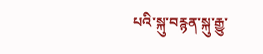པའི་སྐུ་བརྙན་སྐུ་རྒྱུ་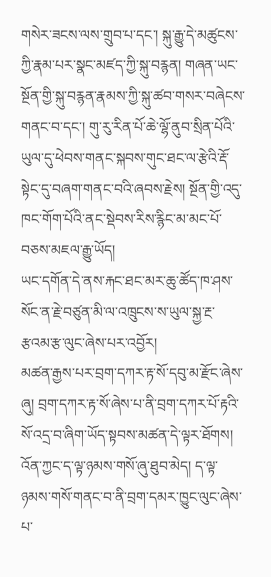གསེར་ཟངས་ལས་གྲུབ་པ་དང་། སྐུ་རྒྱུ་དེ་མཚུངས་ཀྱི་རྣམ་པར་སྣང་མཛད་ཀྱི་སྐུ་བརྙན། གཞན་ཡང་སྔོན་གྱི་སྐུ་བརྙན་རྣམས་ཀྱི་སྐུ་ཚབ་གསར་བཞེངས་གནང་བ་དང་། གུ་རུ་རིན་པོ་ཆེ་ལྷོ་ནུབ་སྲིན་པོའི་ཡུལ་དུ་ཕེབས་གནང་སྐབས་གུང་ཐང་ལ་རྩེའི་རྡོ་སྟེང་དུ་བཞག་གནང་བའི་ཞབས་རྗེས། སྔོན་གྱི་འདུ་ཁང་གོག་པོའི་ནང་སྡེབས་རིས་རྙིང་མ་མང་པོ་བཅས་མཇལ་རྒྱུ་ཡོད།
ཡང་དགོན་དེ་ནས་རྐང་ཐང་མར་ཆུ་ཚོད་ཁ་ཤས་སོང་ན་རྗེ་བཙུན་མི་ལ་འཁྲུངས་ས་ཡུལ་སྐྱ་རྔ་རྩའམ་རྩ་ལུང་ཞེས་པར་འབྱོར།
མཚན་རྒྱས་པར་བྲག་དཀར་རྟ་སོ་དབུ་མ་རྫོང་ཞེས་ཞུ། བྲག་དཀར་རྟ་སོ་ཞེས་པ་ནི་བྲག་དཀར་པོ་རྟའི་སོ་འདྲ་བ་ཞིག་ཡོད་སྟབས་མཚན་དེ་ལྟར་ཐོགས། འོན་ཀྱང་ད་ལྟ་ཉམས་གསོ་ཞུ་ཐུབ་མེད། ད་ལྟ་ཉམས་གསོ་གནང་བ་ནི་བྲག་དམར་ཁྱུང་ལུང་ཞེས་པ་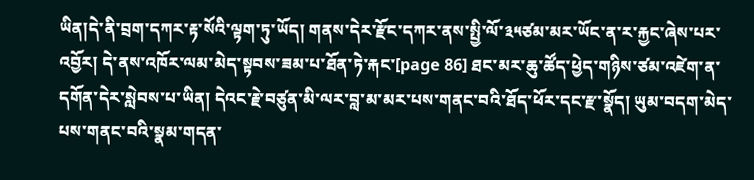ཡིན།དེ་ནི་བྲག་དཀར་རྟ་སོའི་ལྟག་ཏུ་ཡོད། གནས་དེར་རྫོང་དཀར་ནས་སྤྱི་ལོ་༣༥ཙམ་མར་ཡོང་ན་ར་རྐྱང་ཞེས་པར་འབྱོར། དེ་ནས་འཁོར་ལམ་མེད་སྟབས་ཟམ་པ་ཐོན་ཏེ་རྐང་[page 86] ཐང་མར་ཆུ་ཚོད་ཕྱེད་གཉིས་ཙམ་འཛེག་ན་དགོན་དེར་སླེབས་པ་ཡིན། དེའང་རྗེ་བཙུན་མི་ལར་བླ་མ་མར་པས་གནང་བའི་ཐོད་ཕོར་དང་རྫ་སྣོད། ཡུམ་བདག་མེད་པས་གནང་བའི་སྣམ་གདན་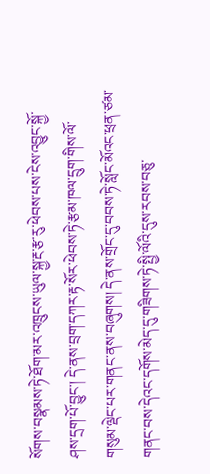སོགས་བསྣམས་ཏེ་ཐོག་མར་འཁྲུངས་ཡུལ་སྐྱ་རྔ་རྩ་རུ་ཕེབས་པས་ངེས་འབྱུང་སྐྱོ་ཤས་དྲག་པོ་བྱུང་། དེ་ནས་བྲག་དཀར་རྟ་སོར་ཕེབས་ཏེ་རྩམ་ཁལ་དྲུག་གིས་ལོ་གསུམ་ལྡེང་པར་གནང་ནས་བཞུགས། དེ་ནས་གྲོང་དུ་བབས་ཏེ་སློང་མོའང་ཕྲན་ཙམ་གནང་བས་དེའང་དགོས་མེད་དུ་གཟིགས་ཏེ་སྤྱི་ལོའི་དུས་རབས་བཅུ་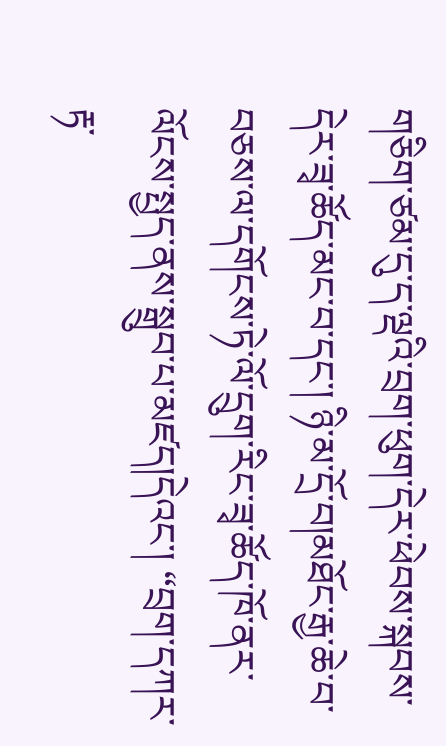གཅིག་ཙམ་དུ་ད་ལྡའི་བྲག་ཕུག་དེར་ཕེབས་སྐབས་དེར་ཟྭ་ཚོད་མང་བ་དང་། ཉི་མ་དྲོ་བ།མཐོང་རྒྱ་ཆེ་བ་བཅས་ལ་དགོངས་ཏེ་ལོ་དྲུག་རིང་ཟྭ་ཚོད་ཁོ་ནར་ལོངས་སྤྱད་ནས་སྒྲུབ་པ་མཛད།དེའང་། “བྲག་དཀར་རྟ་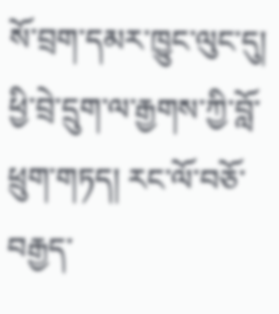སོ་བྲག་དམར་ཁྱུང་ལུང་དུ། ཕྱི་བྲེ་དྲུག་ལ་རྒྱགས་ཀྱི་བློ་ཕྲུག་གཏད། རང་ལོ་བཅོ་བརྒྱད་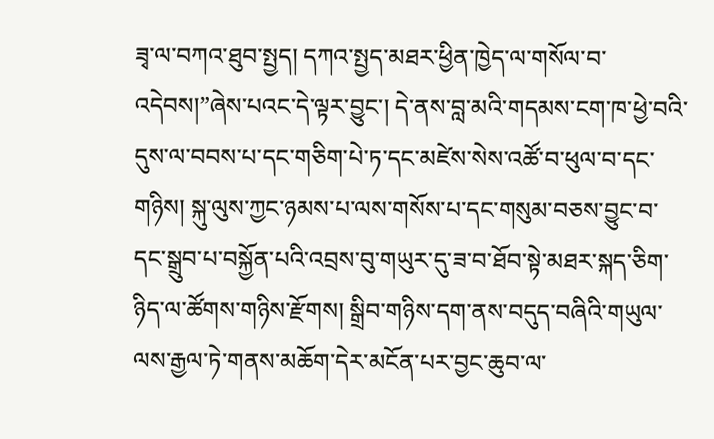ཟྭ་ལ་བཀའ་ཐུབ་སྤྱད། དཀའ་སྤྱད་མཐར་ཕྱིན་ཁྱེད་ལ་གསོལ་བ་འདེབས།”ཞེས་པའང་དེ་ལྟར་བྱུང་། དེ་ནས་བླ་མའི་གདམས་ངག་ཁ་ཕྱེ་བའི་དུས་ལ་བབས་པ་དང་གཅིག་པེ་ཏ་དང་མཛེས་སེས་འཚོ་བ་ཕུལ་བ་དང་གཉིས། སྐུ་ལུས་ཀྱང་ཉམས་པ་ལས་གསོས་པ་དང་གསུམ་བཅས་བྱུང་བ་དང་སྒྲུབ་པ་བསྐྱོན་པའི་འབྲས་བུ་གཡུར་དུ་ཟ་བ་ཐོབ་སྟེ་མཐར་སྐད་ཅིག་ཉིད་ལ་ཚོགས་གཉིས་རྫོགས། སྒྲིབ་གཉིས་དག་ནས་བདུད་བཞིའི་གཡུལ་ལས་རྒྱལ་ཏེ་གནས་མཆོག་དེར་མངོན་པར་བྱང་ཆུབ་ལ་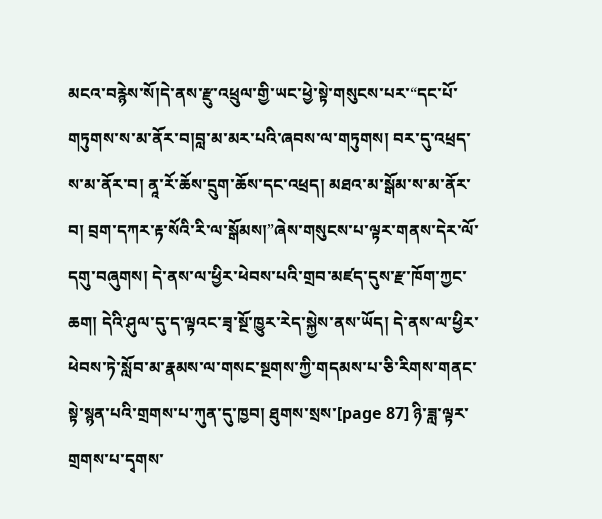མངའ་བརྙེས་སོ།དེ་ནས་རྫུ་འཕྲུལ་གྱི་ཡང་ཕྱེ་སྟེ་གསུངས་པར་“དང་པོ་གཏུགས་ས་མ་ནོར་བ།བླ་མ་མར་པའི་ཞབས་ལ་གཏུགས། བར་དུ་འཕྲད་ས་མ་ནོར་བ། ནཱ་རོ་ཆོས་དྲུག་ཆོས་དང་འཕྲད། མཐའ་མ་སྒོམ་ས་མ་ནོར་བ། བྲག་དཀར་རྟ་སོའི་རི་ལ་སྒོམས།”ཞེས་གསུངས་པ་ལྟར་གནས་དེར་ལོ་དགུ་བཞུགས། དེ་ནས་ལ་ཕྱིར་ཕེབས་པའི་གྲབ་མཛད་དུས་རྫ་ཁོག་ཀྱང་ཆག། དེའི་ཤུལ་དུ་ད་ལྟའང་ཟྭ་སྔོ་ཁྱུར་རེད་སྐྱེས་ནས་ཡོད། དེ་ནས་ལ་ཕྱིར་ཕེབས་ཏེ་སློབ་མ་རྣམས་ལ་གསང་སྔགས་ཀྱི་གདམས་པ་ཅི་རིགས་གནང་སྟེ་སྙན་པའི་གྲགས་པ་ཀུན་དུ་ཁྱབ། ཐུགས་སྲས་[page 87] ཉི་ཟླ་ལྟར་གྲགས་པ་དྭགས་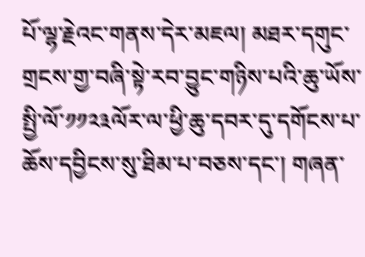པོ་ལྷ་རྗེའང་གནས་དེར་མཇལ། མཐར་དགུང་གྲངས་གྱ་བཞི་སྟེ་རབ་བྱུང་གཉིས་པའི་ཆུ་ཡོས་སྤྱི་ལོ་༡༡༢༣ལོར་ལ་ཕྱི་ཆུ་དབར་དུ་དགོངས་པ་ཆོས་དབྱིངས་སུ་ཐིམ་པ་བཅས་དང་། གཞན་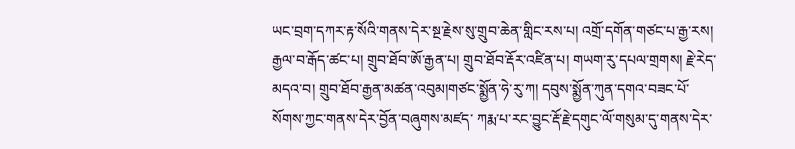ཡང་བྲག་དཀར་རྟ་སོའི་གནས་དེར་སྔ་རྗེས་སུ་གྲུབ་ཆེན་གླིང་རས་པ། འགྲོ་དགོན་གཙང་པ་རྒྱ་རས། རྒྱལ་བ་རྒོད་ཚང་པ། གྲུབ་ཐོབ་ཨོ་རྒྱན་པ། གྲུབ་ཐོབ་རྡོར་འཛིན་པ། གཡག་རུ་དཔལ་གྲགས། རྗེ་རེད་མདའ་བ། གྲུབ་ཐོབ་རྒྱན་མཚན་འབུམ།གཙང་སྨྱོན་ཧེ་རུ་ཀ། དབུས་སྨྱོན་ཀུན་དགའ་བཟང་པོ་སོགས་ཀྱང་གནས་དེར་བྱོན་བཞུགས་མཛད་ ཀརྨ་པ་རང་བྱུང་རྡོ་རྗེ་དགུང་ལོ་གསུམ་དུ་གནས་དེར་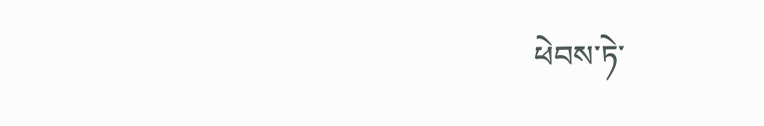ཕེབས་ཏེ་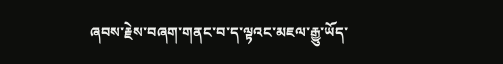ཞབས་རྗེས་བཞག་གནང་བ་ད་ལྟའང་མཇལ་རྒྱུ་ཡོད་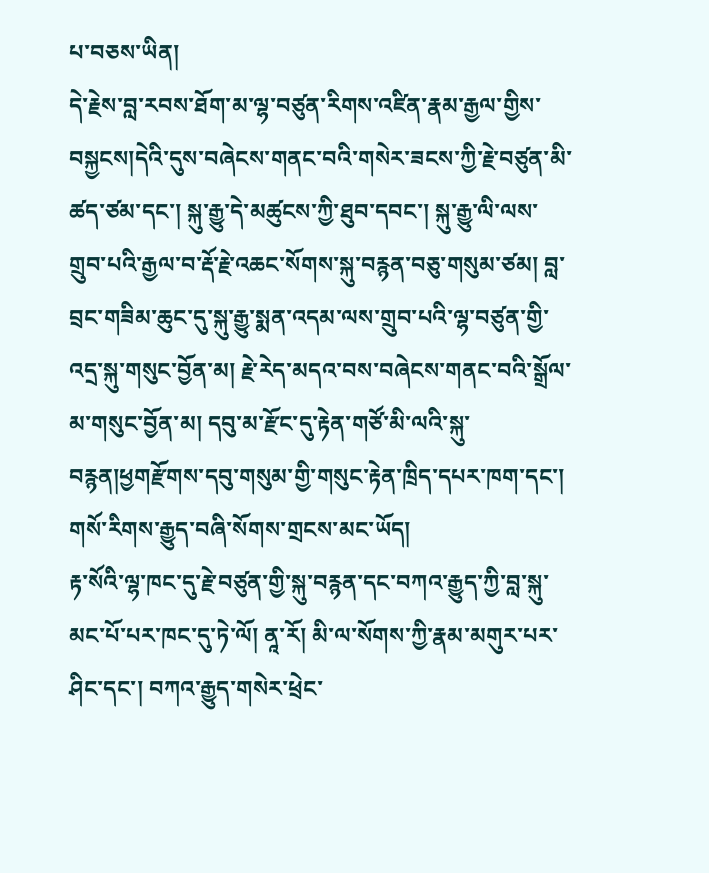པ་བཅས་ཡིན།
དེ་རྗེས་བླ་རབས་ཐོག་མ་ལྷ་བཙུན་རིགས་འཛིན་རྣམ་རྒྱལ་གྱིས་བསྐྱངས།དེའི་དུས་བཞེངས་གནང་བའི་གསེར་ཟངས་ཀྱི་རྗེ་བཙུན་མི་ཚད་ཙམ་དང་། སྐུ་རྒྱུ་དེ་མཚུངས་ཀྱི་ཐུབ་དབང་། སྐུ་རྒྱུ་ལི་ལས་གྲུབ་པའི་རྒྱལ་བ་རྡོ་རྗེ་འཆང་སོགས་སྐུ་བརྙན་བཅུ་གསུམ་ཙམ། བླ་བྲང་གཟིམ་ཆུང་དུ་སྐུ་རྒྱུ་སྨན་འདམ་ལས་གྲུབ་པའི་ལྷ་བཙུན་གྱི་འདྲ་སྐུ་གསུང་བྱོན་མ། རྗེ་རེད་མདའ་བས་བཞེངས་གནང་བའི་སྒྲོལ་མ་གསུང་བྱོན་མ། དབུ་མ་རྫོང་དུ་རྟེན་གཙོ་མི་ལའི་སྐུ་བརྙན།ཕྱགརྫོགས་དབུ་གསུམ་གྱི་གསུང་རྟེན་ཁྲིད་དཔར་ཁག་དང་། གསོ་རིགས་རྒྱུད་བཞི་སོགས་གྲངས་མང་ཡོད།
རྟ་སོའི་ལྷ་ཁང་དུ་རྗེ་བཙུན་གྱི་སྐུ་བརྙན་དང་བཀའ་རྒྱུད་ཀྱི་བླ་སྐུ་མང་པོ་པར་ཁང་དུ་ཏེ་ལོ། ནཱ་རོ། མི་ལ་སོགས་ཀྱི་རྣམ་མགུར་པར་ཤིང་དང་། བཀའ་རྒྱུད་གསེར་ཕྲེང་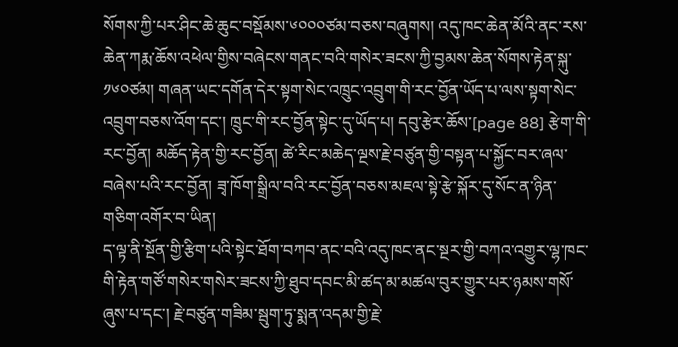སོགས་ཀྱི་པར་ཤིང་ཆེ་ཆུང་བསྡོམས་༦༠༠༠ཙམ་བཅས་བཞུགས། འདུ་ཁང་ཆེན་མོའི་ནང་རས་ཆེན་ཀརྨ་ཆོས་འཕེལ་གྱིས་བཞེངས་གནང་བའི་གསེར་ཟངས་ཀྱི་བྱམས་ཆེན་སོགས་རྟེན་སྐུ་༡༦༠ཙམ། གཞན་ཡང་དགོན་དེར་སྟག་སེང་འཁྲུང་འབྲུག་གི་རང་བྱོན་ཡོད་པ་ལས་སྟག་སེང་འབྲུག་བཅས་འོག་དང་། ཁྲུང་གི་རང་བྱོན་སྟེང་དུ་ཡོད་པ། དབུ་རྩེར་ཆོས་[page 88] རྩེག་གི་རང་བྱོན། མཆོད་རྟེན་གྱི་རང་བྱོན། ཚེ་རིང་མཆེད་ལྔས་རྗེ་བཙུན་གྱི་བསྟན་པ་སྐྱོང་བར་ཞལ་བཞེས་པའི་རང་བྱོན། ཟྭ་ཁོག་སྒྲིལ་བའི་རང་བྱོན་བཅས་མཇལ་སྟེ་རྩེ་སྐོར་དུ་སོང་ན་ཉིན་གཅིག་འགོར་བ་ཡིན།
ད་ལྟ་ནི་སྔོན་གྱི་རྩིག་པའི་སྟེང་ཐོག་བཀབ་ནང་བའི་འདུ་ཁང་ནང་སྔར་གྱི་བཀའ་འགྱུར་ལྷ་ཁང་གི་རྟེན་གཙོ་གསེར་གསེར་ཟངས་ཀྱི་ཐུབ་དབང་མི་ཚད་མ་མཚལ་བུར་གྱུར་པར་ཉམས་གསོ་ཞུས་པ་དང་། རྗེ་བཙུན་གཟིམ་སྦུག་ཏུ་སྨན་འདམ་གྱི་རྗེ་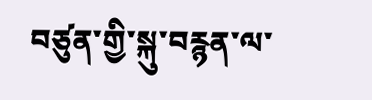བཙུན་གྱི་སྐུ་བརྙན་ལ་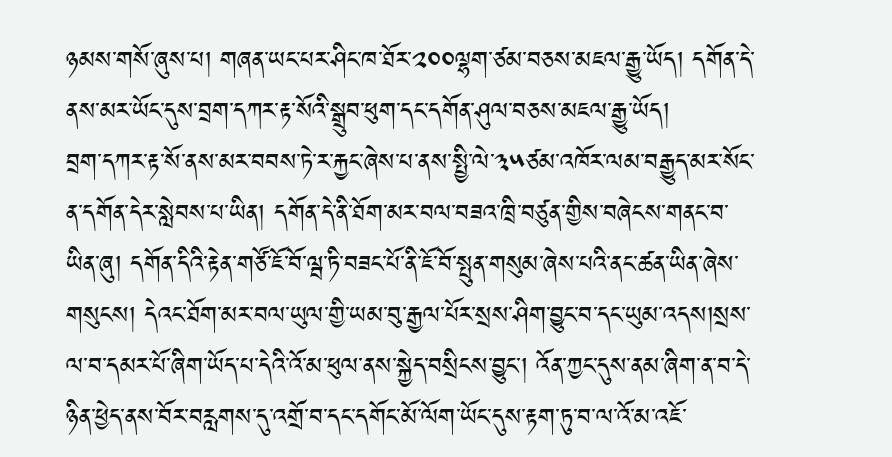ཉམས་གསོ་ཞུས་པ། གཞན་ཡང་པར་ཤིང་ཁ་ཐོར་༢༠༠ལྷག་ཙམ་བཅས་མཇལ་རྒྱུ་ཡོད། དགོན་དེ་ནས་མར་ཡོང་དུས་བྲག་དཀར་རྟ་སོའི་སྒྲུབ་ཕུག་དང་དགོན་ཤུལ་བཅས་མཇལ་རྒྱུ་ཡོད།
བྲག་དཀར་རྟ་སོ་ནས་མར་བབས་ཏེ་ར་རྐྱང་ཞེས་པ་ནས་སྤྱི་ལེ་༣༥ཙམ་འཁོར་ལམ་བརྒྱུད་མར་སོང་ན་དགོན་དེར་སླེབས་པ་ཡིན། དགོན་དེ་ནི་ཐོག་མར་བལ་བཟའ་ཁྲི་བཙུན་གྱིས་བཞེངས་གནང་བ་ཡིན་ཞུ། དགོན་དིའི་རྟེན་གཙོ་ཇོ་བོ་ལྦ་ཏི་བཟང་པོ་ནི་ཇོ་བོ་སྤུན་གསུམ་ཞེས་པའི་ནང་ཚན་ཡིན་ཞེས་གསུངས། དེའང་ཐོག་མར་བལ་ཡུལ་གྱི་ཡམ་བུ་རྒྱལ་པོར་སྲས་ཤིག་བྱུང་བ་དང་ཡུམ་འདས།སྲས་ལ་བ་དམར་པོ་ཞིག་ཡོད་པ་དེའི་འོ་མ་ཕུལ་ནས་སྐྱེད་བསྲིངས་བྱུང་། འོན་ཀྱང་དུས་ནམ་ཞིག་ན་བ་དེ་ཉིན་ཕྱེད་ནས་བོར་བརླགས་དུ་འགྲོ་བ་དང་དགོང་མོ་ལོག་ཡོང་དུས་རྟག་ཏུ་བ་ལ་འོ་མ་འཇོ་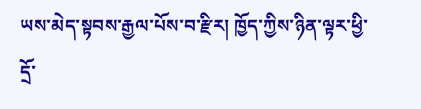ཡས་མེད་སྟབས་རྒྱལ་པོས་བ་རྫིར། ཁྱོད་ཀྱིས་ཉིན་ལྟར་ཕྱི་དྲོ་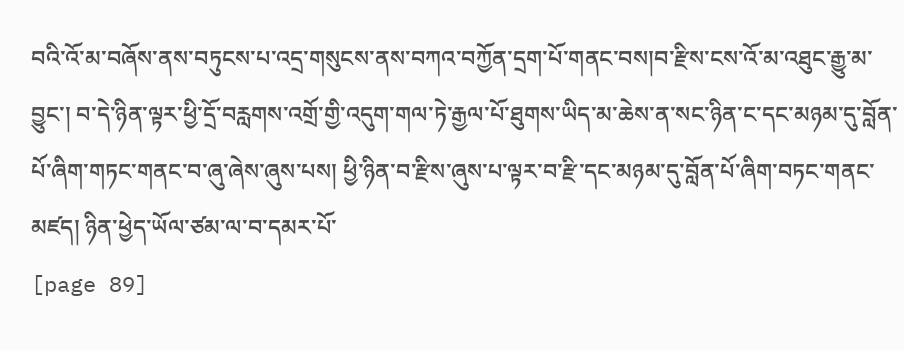བའི་འོ་མ་བཞོས་ནས་བཏུངས་པ་འདྲ་གསུངས་ནས་བཀའ་བཀྱོན་དྲག་པོ་གནང་བས།བ་རྫིས་ངས་འོ་མ་འཐུང་རྒྱུ་མ་བྱུང་། བ་དེ་ཉིན་ལྟར་ཕྱི་དྲོ་བརླགས་འགྲོ་གྱི་འདུག་གལ་ཏེ་རྒྱལ་པོ་ཐུགས་ཡིད་མ་ཆེས་ན་སང་ཉིན་ང་དང་མཉམ་དུ་བློན་པོ་ཞིག་གཏང་གནང་བ་ཞུ་ཞེས་ཞུས་པས། ཕྱི་ཉིན་བ་རྫིས་ཞུས་པ་ལྟར་བ་རྫི་དང་མཉམ་དུ་བློན་པོ་ཞིག་བཏང་གནང་མཛད། ཉིན་ཕྱེད་ཡོལ་ཙམ་ལ་བ་དམར་པོ་
[page 89]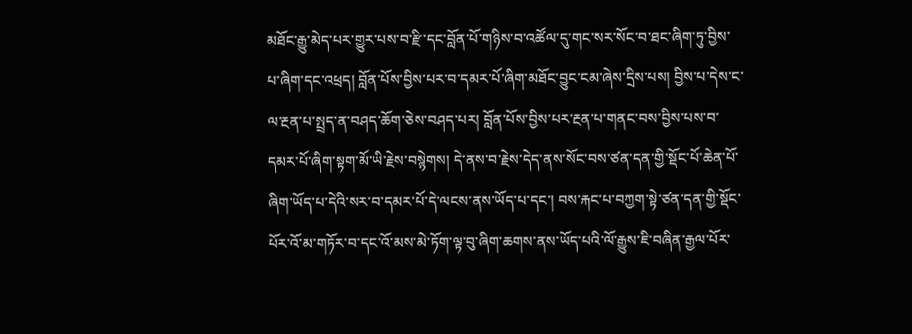མཐོང་རྒྱུ་མེད་པར་གྱུར་པས་བ་རྫི་དང་བློན་པོ་གཉིས་བ་འཚོལ་དུ་གང་སར་སོང་བ་ཐང་ཞིག་ཏུ་བྱིས་པ་ཞིག་དང་འཕྲད། བློན་པོས་བྱིས་པར་བ་དམར་པོ་ཞིག་མཐོང་བྱུང་ངམ་ཞེས་དྲིས་པས། བྱིས་པ་དེས་ང་ལ་རྔན་པ་སྤྲད་ན་བཤད་ཆོག་ཅེས་བཤད་པར། བློན་པོས་བྱིས་པར་རྔན་པ་གནང་བས་བྱིས་པས་བ་དམར་པོ་ཞིག་སྟག་མོ་ཡི་རྗེས་བསྙེགས། དེ་ནས་བ་རྗེས་དེད་ནས་སོང་བས་ཙན་དན་གྱི་སྡོང་པོ་ཆེན་པོ་ཞིག་ཡོད་པ་དེའི་སར་བ་དམར་པོ་དེ་ལངས་ནས་ཡོད་པ་དང་། བས་རྐང་པ་བཀྱག་སྟེ་ཙན་དན་གྱི་སྡོང་པོར་འོ་མ་གཏོར་བ་དང་འོ་མས་མེ་ཏོག་ལྟ་བུ་ཞིག་ཆགས་ནས་ཡོད་པའི་ལོ་རྒྱུས་ཇི་བཞིན་རྒྱལ་པོར་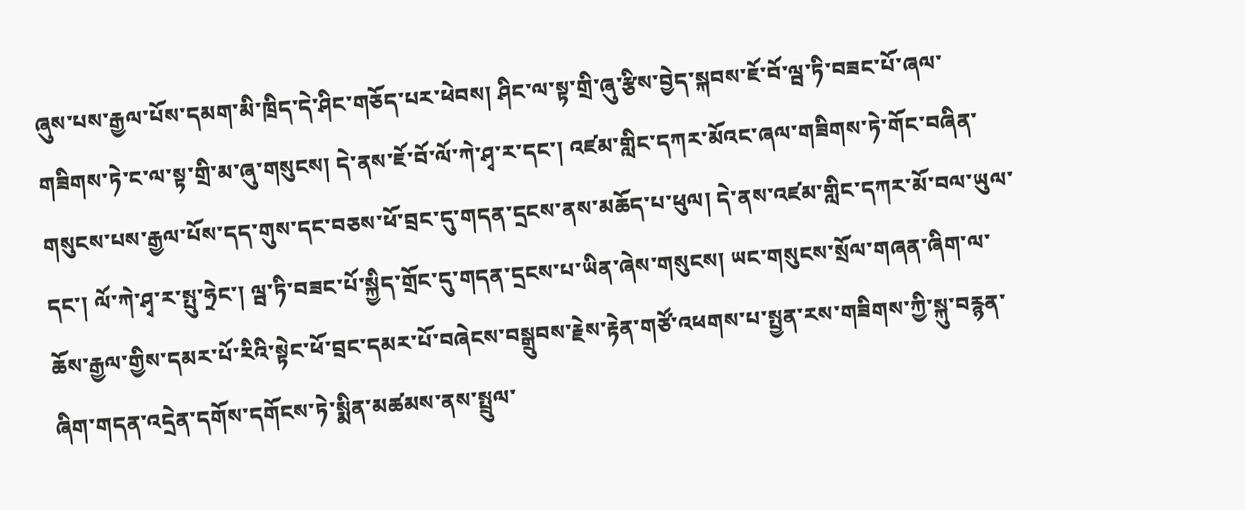ཞུས་པས་རྒྱལ་པོས་དམག་མི་ཁྲིད་དེ་ཤིང་གཅོད་པར་ཕེབས། ཤིང་ལ་སྟ་གྲི་ཞུ་རྩིས་བྱེད་སྐབས་ཇོ་བོ་ལྦ་ཏི་བཟང་པོ་ཞལ་གཟིགས་ཏེ་ང་ལ་སྟ་གྲི་མ་ཞུ་གསུངས། དེ་ནས་ཇོ་བོ་ལོ་ཀེ་ཤྭ་ར་དང་། འཛམ་གླིང་དཀར་མོའང་ཞལ་གཟིགས་ཏེ་གོང་བཞིན་གསུངས་པས་རྒྱལ་པོས་དད་གུས་དང་བཅས་ཕོ་བྲང་དུ་གདན་དྲངས་ནས་མཆོད་པ་ཕུལ། དེ་ནས་འཛམ་གླིང་དཀར་མོ་བལ་ཡུལ་དང་། ལོ་ཀེ་ཤྭ་ར་སྤུ་ཧྲེང་། ལྦ་ཏི་བཟང་པོ་སྐྱིད་གྲོང་དུ་གདན་དྲངས་པ་ཡིན་ཞེས་གསུངས། ཡང་གསུངས་སྲོལ་གཞན་ཞིག་ལ་ཆོས་རྒྱལ་གྱིས་དམར་པོ་རིའི་སྟེང་ཕོ་བྲང་དམར་པོ་བཞེངས་བསྒྲུབས་རྗེས་རྟེན་གཙོ་འཕགས་པ་སྤྱན་རས་གཟིགས་ཀྱི་སྐུ་བརྙན་ཞིག་གདན་འདྲེན་དགོས་དགོངས་ཏེ་སྨིན་མཚམས་ནས་སྤྲུལ་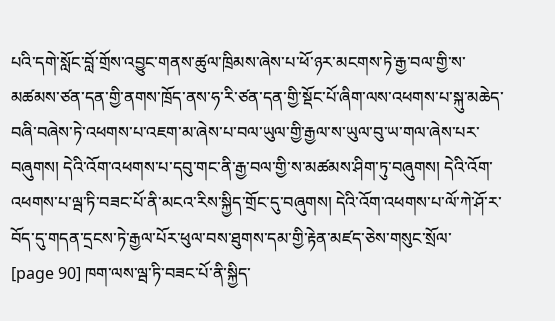པའི་དགེ་སློང་བློ་གྲོས་འབྱུང་གནས་ཚུལ་ཁྲིམས་ཞེས་པ་ཕོ་ཉར་མངགས་ཏེ་རྒྱ་བལ་གྱི་ས་མཚམས་ཙན་དན་གྱི་ནགས་ཁྲོད་ནས་ཧ་རི་ཙན་དན་གྱི་སྡོང་པོ་ཞིག་ལས་འཕགས་པ་སྐུ་མཆེད་བཞི་བཞེས་ཏེ་འཕགས་པ་འཇག་མ་ཞེས་པ་བལ་ཡུལ་གྱི་རྒྱལ་ས་ཡུལ་བུ་ཡ་གལ་ཞེས་པར་བཞུགས། དེའི་འོག་འཕགས་པ་དབུ་གང་ནི་རྒྱ་བལ་གྱི་ས་མཚམས་ཤིག་ཏུ་བཞུགས། དེའི་འོག་འཕགས་པ་ལྦ་ཏི་བཟང་པོ་ནི་མངའ་རིས་སྐྱིད་གྲོང་དུ་བཞུགས། དེའི་འོག་འཕགས་པ་ལོ་ཀེ་ཤོ་ར་བོད་དུ་གདན་དྲངས་ཏེ་རྒྱལ་པོར་ཕུལ་བས་ཐུགས་དམ་གྱི་རྟེན་མཛད་ཅེས་གསུང་སྲོལ་
[page 90] ཁག་ལས་ལྦ་ཏི་བཟང་པོ་ནི་སྐྱིད་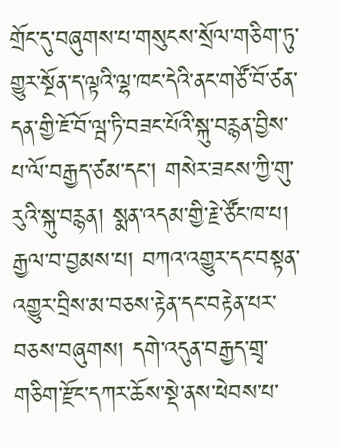གྲོང་དུ་བཞུགས་པ་གསུངས་སྲོལ་གཅིག་ཏུ་གྱུར་སྔོན་ད་ལྟའི་ལྷ་ཁང་དེའི་ནང་གཙོ་བོ་ཙན་དན་གྱི་ཇོ་བོ་ལྦ་ཏི་བཟང་པོའི་སྐུ་བརྙན་བྱིས་པ་ལོ་བརྒྱད་ཙམ་དང་། གསེར་ཟངས་ཀྱི་གུ་རུའི་སྐུ་བརྙན། སྨན་འདམ་གྱི་རྗེ་ཙོང་ཁ་པ། རྒྱལ་བ་བྱམས་པ། བཀའ་འགྱུར་དང་བསྟན་འགྱུར་བྲིས་མ་བཅས་རྟེན་དང་བརྟེན་པར་བཅས་བཞུགས། དགེ་འདུན་བརྒྱད་གྲྭ་གཅིག་རྫོང་དཀར་ཆོས་སྡེ་ནས་ཕེབས་པ་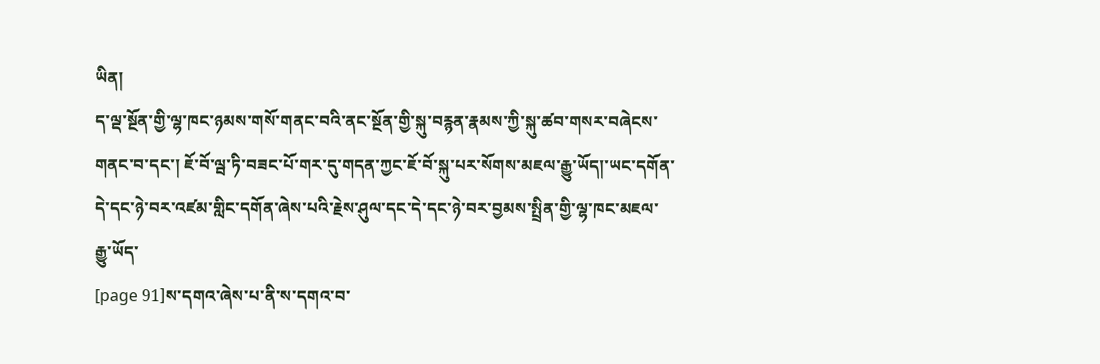ཡིན།
ད་ལྡ་སྔོན་གྱི་ལྷ་ཁང་ཉམས་གསོ་གནང་བའི་ནང་སྔོན་གྱི་སྐུ་བརྙན་རྣམས་ཀྱི་སྐུ་ཚབ་གསར་བཞེངས་
གནང་བ་དང་། ཇོ་བོ་ལྦ་ཏི་བཟང་པོ་གར་དུ་གདན་ཀྱང་ཇོ་བོ་སྐུ་པར་སོགས་མཇལ་རྒྱུ་ཡོད།་ཡང་དགོན་དེ་དང་ཉེ་བར་འཛམ་གླིང་དགོན་ཞེས་པའི་རྗེས་ཤུལ་དང་དེ་དང་ཉེ་བར་བྱམས་སྤྲིན་གྱི་ལྷ་ཁང་མཇལ་རྒྱུ་ཡོད་
[page 91]ས་དགའ་ཞེས་པ་ནི་ས་དགའ་བ་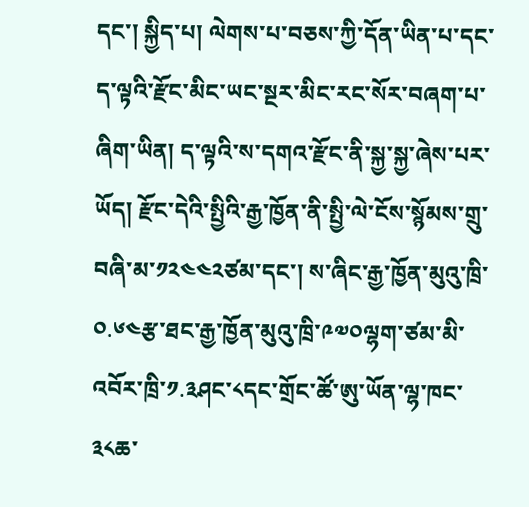དང་། སྐྱིད་པ། ལེགས་པ་བཅས་ཀྱི་དོན་ཡིན་པ་དང་ད་ལྟའི་རྫོང་མིང་ཡང་སྔར་མིང་རང་སོར་བཞག་པ་ཞིག་ཡིན། ད་ལྟའི་ས་དགའ་རྫོང་ནི་སྐྱ་སྐྱ་ཞེས་པར་ཡོད། རྫོང་དེའི་སྤྱིའི་རྒྱ་ཁྱོན་ནི་སྤྱི་ལེ་ངོས་སྙོམས་གྲུ་བཞི་མ་༡༢༤༤༢ཙམ་དང་། ས་ཞིང་རྒྱ་ཁྱོན་མུའུ་ཁྲི་༠.༦༤རྩ་ཐང་རྒྱ་ཁྱོན་མུའུ་ཁྲི་༩༧༠ལྷག་ཙམ་མི་འབོར་ཁྲི་༡.༣ཤང་༨དང་གྲོང་ཚོ་ཨུ་ཡོན་ལྷ་ཁང་༣༨ཆ་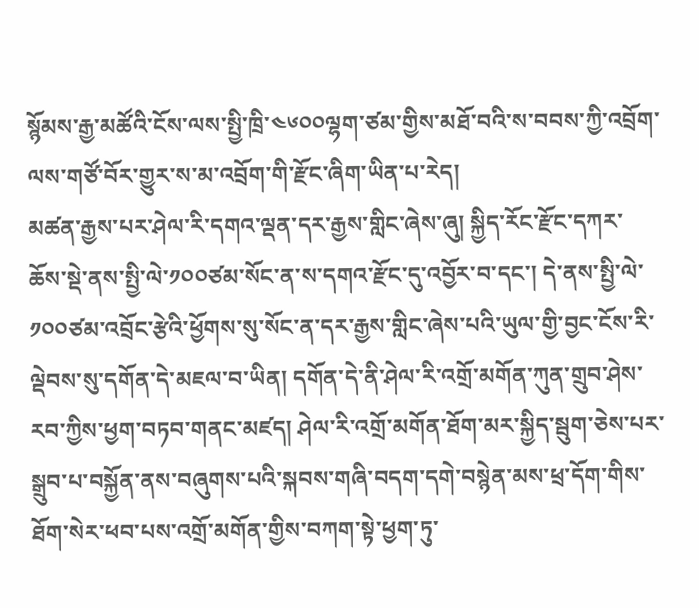སྙོམས་རྒྱ་མཚོའི་ངོས་ལས་སྤྱི་ཁྲི་༤༦༠༠ལྷག་ཙམ་གྱིས་མཐོ་བའི་ས་བབས་ཀྱི་འབྲོག་ལས་གཙོ་བོར་གྱུར་ས་མ་འབྲོག་གི་རྫོང་ཞིག་ཡིན་པ་རེད།
མཚན་རྒྱས་པར་ཤེལ་རི་དགའ་ལྡན་དར་རྒྱས་གླིང་ཞེས་ཞུ། སྐྱིད་རོང་རྫོང་དཀར་ཆོས་སྡེ་ནས་སྤྱི་ལེ་༡༠༠ཙམ་སོང་ན་ས་དགའ་རྫོང་དུ་འབྱོར་བ་དང་། དེ་ནས་སྤྱི་ལེ་༡༠༠ཙམ་འབྲོང་རྩེའི་ཕྱོགས་སུ་སོང་ན་དར་རྒྱས་གླིང་ཞེས་པའི་ཡུལ་གྱི་བྱང་ངོས་རི་ལྡེབས་སུ་དགོན་དེ་མཇལ་བ་ཡིན། དགོན་དེ་ནི་ཤེལ་རི་འགྲོ་མགོན་ཀུན་གྲུབ་ཤེས་རབ་ཀྱིས་ཕྱག་བཏབ་གནང་མཛད། ཤེལ་རི་འགྲོ་མགོན་ཐོག་མར་སྐྱིད་སྦུག་ཅེས་པར་སྒྲུབ་པ་བསྐྱོན་ནས་བཞུགས་པའི་སྐབས་གཞི་བདག་དགེ་བསྙེན་མས་ཕྲ་དོག་གིས་ཐོག་སེར་ཕབ་པས་འགྲོ་མགོན་གྱིས་བཀག་སྟེ་ཕྱག་ཏུ་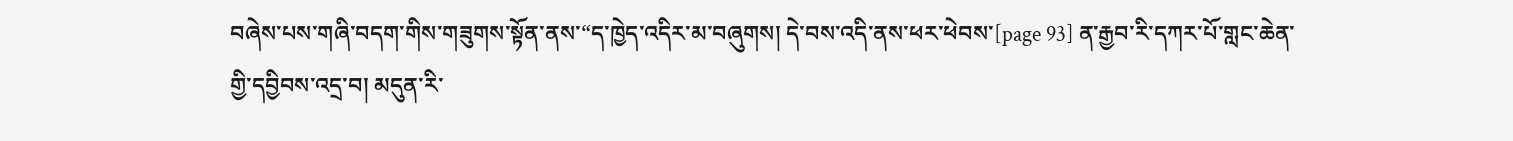བཞེས་པས་གཞི་བདག་གིས་གཟུགས་སྟོན་ནས་“ད་ཁྱེད་འདིར་མ་བཞུགས། དེ་བས་འདི་ནས་ཕར་ཕེབས་[page 93] ན་རྒྱབ་རི་དཀར་པོ་གླང་ཆེན་གྱི་དབྱིབས་འདྲ་བ། མདུན་རི་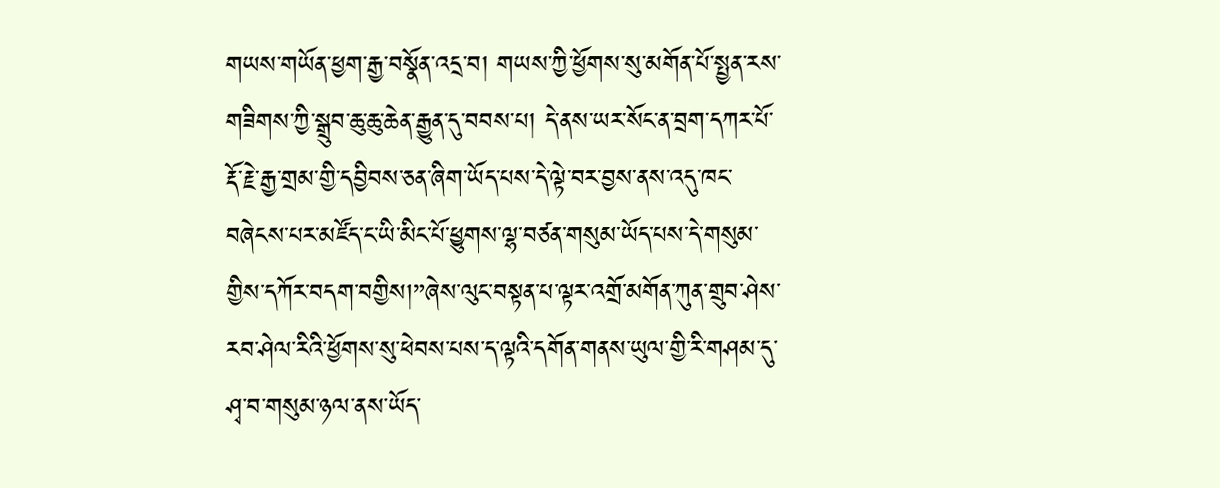གཡས་གཡོན་ཕྱག་རྒྱ་བསྣོན་འདྲ་བ། གཡས་ཀྱི་ཕྱོགས་སུ་མགོན་པོ་སྤྱན་རས་གཟིགས་ཀྱི་སྒྲུབ་ཆུ་ཆུ་ཆེན་རྒྱུན་དུ་བབས་པ། དེ་ནས་ཡར་སོང་ན་བྲག་དཀར་པོ་རྡོ་རྗེ་རྒྱ་གྲམ་གྱི་དབྱིབས་ཅན་ཞིག་ཡོད་པས་དེ་ལྟེ་བར་བྱས་ནས་འདུ་ཁང་བཞེངས་པར་མཛོད་ང་ཡི་མིང་པོ་ཕྱུགས་ལྷ་བཙན་གསུམ་ཡོད་པས་དེ་གསུམ་གྱིས་དཀོར་བདག་བགྱིས།”ཞེས་ལུང་བསྟན་པ་ལྟར་འགྲོ་མགོན་ཀུན་གྲུབ་ཤེས་རབ་ཤེལ་རིའི་ཕྱོགས་སུ་ཕེབས་པས་ད་ལྟའི་དགོན་གནས་ཡུལ་གྱི་རི་གཤམ་དུ་ཤྭ་བ་གསུམ་ཉལ་ནས་ཡོད་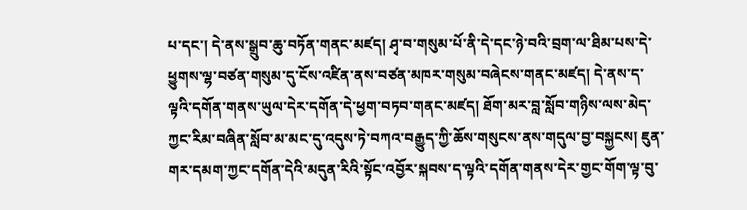པ་དང་། དེ་ནས་སྒྲུབ་ཆུ་བཏོན་གནང་མཛད། ཤྭ་བ་གསུམ་པོ་ནི་དེ་དང་ཉེ་བའི་བྲག་ལ་ཐིམ་པས་དེ་ཕྱུགས་ལྷ་བཙན་གསུམ་དུ་ངོས་འཛིན་ནས་བཙན་མཁར་གསུམ་བཞེངས་གནང་མཛད། དེ་ནས་ད་ལྟའི་དགོན་གནས་ཡུལ་དེར་དགོན་དེ་ཕྱག་བཏབ་གནང་མཛད། ཐོག་མར་བླ་སློབ་གཉིས་ལས་མེད་ཀྱང་རིམ་བཞིན་སློབ་མ་མང་དུ་འདུས་ཏེ་བཀའ་བརྒྱུད་ཀྱི་ཆོས་གསུངས་ནས་གདུལ་བྱ་བསྐྱངས། ཇུན་གར་དམག་ཀྱང་དགོན་དེའི་མདུན་རིའི་སྟོང་འབྱོར་སྐབས་ད་ལྟའི་དགོན་གནས་དེར་གྱང་གོག་ལྟ་བུ་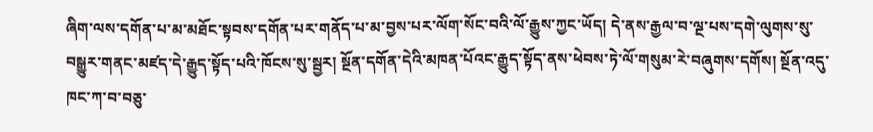ཞིག་ལས་དགོན་པ་མ་མཐོང་སྟབས་དགོན་པར་གནོད་པ་མ་བྱས་པར་ལོག་སོང་བའི་ལོ་རྒྱུས་ཀྱང་ཡོད། དེ་ནས་རྒྱལ་བ་ལྔ་པས་དགེ་ལུགས་སུ་བསྒྱུར་གནང་མཛད་དེ་རྒྱུད་སྟོད་པའི་ཁོངས་སུ་སྦྱར། སྔོན་དགོན་དེའི་མཁན་པོའང་རྒྱུད་སྟོད་ནས་ཕེབས་ཏེ་ལོ་གསུམ་རེ་བཞུགས་དགོས། སྔོན་འདུ་ཁང་ཀ་བ་བཅུ་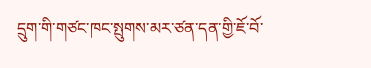དྲུག་གི་གཙང་ཁང་སྤུགས་མར་ཙན་དན་གྱི་ཇོ་བོ་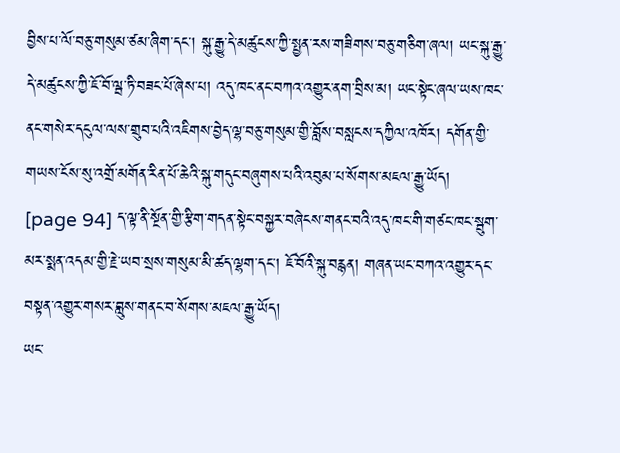བྱིས་པ་ལོ་བཅུ་གསུམ་ཙམ་ཞིག་དང་། སྐུ་རྒྱུ་དེ་མཚུངས་ཀྱི་སྤྱན་རས་གཟིགས་བཅུ་གཅིག་ཞལ། ཡང་སྐུ་རྒྱུ་དེ་མཚུངས་ཀྱི་ཇོ་བོ་ལྦ་ཏི་བཟང་པོ་ཞེས་པ། འདུ་ཁང་ནང་བཀའ་འགྱུར་ནག་བྲིས་མ། ཡང་སྟེང་ཞལ་ཡས་ཁང་ནང་གསེར་དངུལ་ལས་གྲུབ་པའི་འཇིགས་བྱེད་ལྷ་བཅུ་གསུམ་གྱི་བློས་བསླངས་དཀྱིལ་འཁོར། དགོན་གྱི་གཡས་ངོས་སུ་འགྲོ་མགོན་རིན་པོ་ཆེའི་སྐུ་གདུང་བཞུགས་པའི་འབུམ་པ་སོགས་མཇལ་རྒྱུ་ཡོད།
[page 94] ད་ལྟ་ནི་སྔོན་གྱི་རྩིག་གདན་སྟེང་བསྐྱར་བཞེངས་གནང་བའི་འདུ་ཁང་གི་གཙང་ཁང་སྦུག་མར་སྨན་འདམ་གྱི་རྗེ་ཡབ་སྲས་གསུམ་མི་ཚད་ལྷག་དང་། ཇོ་བོའི་སྐུ་བརྙན། གཞན་ཡང་བཀའ་འགྱུར་དང་བསྟན་འགྱུར་གསར་བླུས་གནང་བ་སོགས་མཇལ་རྒྱུ་ཡོད།
ཡང་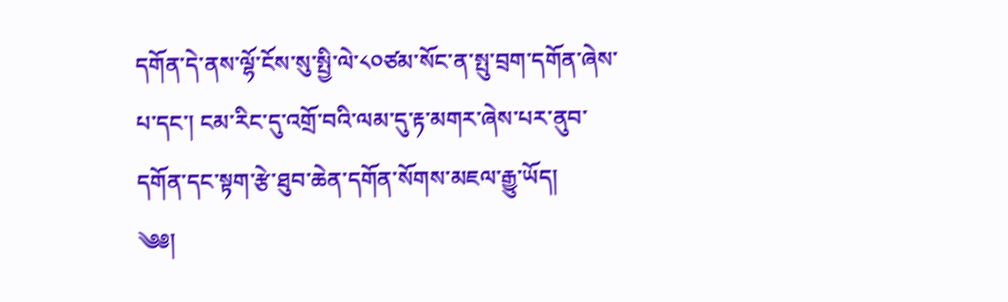དགོན་དེ་ནས་ལྷོ་ངོས་སུ་སྤྱི་ལེ་༨༠ཙམ་སོང་ན་སྤུ་བྲག་དགོན་ཞེས་པ་དང་། ངམ་རིང་དུ་འགྲོ་བའི་ལམ་དུ་རྟ་མགར་ཞེས་པར་ནུབ་དགོན་དང་སྟག་རྩེ་ཐུབ་ཆེན་དགོན་སོགས་མཇལ་རྒྱུ་ཡོད།
༄༅།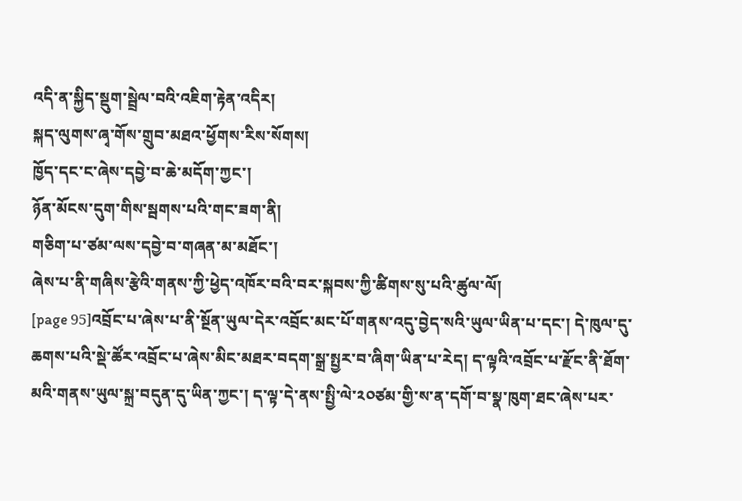འདི་ན་སྐྱིད་སྡུག་སྦྲེལ་བའི་འཇིག་རྟེན་འདིར།
སྐད་ལུགས་ཞྭ་གོས་གྲུབ་མཐའ་ཕྱོགས་རིས་སོགས།
ཁྱོད་དང་ང་ཞེས་དབྱེ་བ་ཆེ་མདོག་ཀྱང་།
ཉོན་མོངས་དུག་གིས་སྦགས་པའི་གང་ཟག་ནི།
གཅིག་པ་ཙམ་ལས་དབྱེ་བ་གཞན་མ་མཐོང་།
ཞེས་པ་ནི་གཞིས་རྩེའི་གནས་ཀྱི་ཕྱེད་འཁོར་བའི་བར་སྐབས་ཀྱི་ཚིགས་སུ་པའི་ཚུལ་ལོ།
[page 95]འབྲོང་པ་ཞེས་པ་ནི་སྔོན་ཡུལ་དེར་འབྲོང་མང་པོ་གནས་འདུ་བྱེད་སའི་ཡུལ་ཡིན་པ་དང་། དེ་ཁུལ་དུ་ཆགས་པའི་སྡེ་ཚོར་འབྲོང་པ་ཞེས་མིང་མཐར་བདག་སྒྲ་སྤྱར་བ་ཞིག་ཡིན་པ་རེད། ད་ལྟའི་འབྲོང་པ་རྫོང་ནི་ཐོག་མའི་གནས་ཡུལ་སྐྲ་བདུན་དུ་ཡིན་ཀྱང་། ད་ལྟ་དེ་ནས་སྤྱི་ལེ་༢༠ཙམ་གྱི་ས་ན་དགོ་བ་སྣ་ཁུག་ཐང་ཞེས་པར་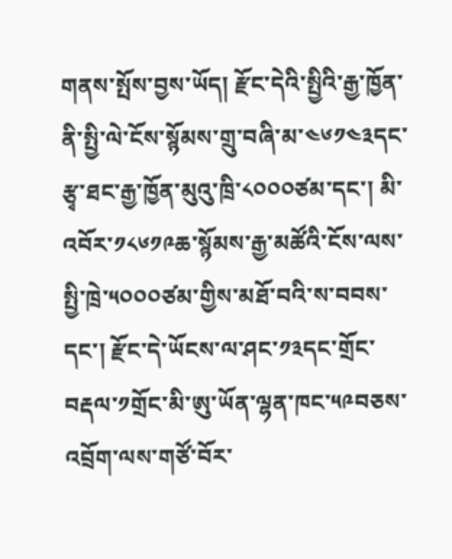གནས་སྤོས་བྱས་ཡོད། རྫོང་དེའི་སྤྱིའི་རྒྱ་ཁྱོན་ནི་སྤྱི་ལེ་ངོས་སྙོམས་གྲུ་བཞི་མ་༤༦༡༤༣དང་རྩྭ་ཐང་རྒྱ་ཁྱོན་མུའུ་ཁྲི་༨༠༠༠ཙམ་དང་། མི་འབོར་༡༨༦༡༩ཆ་སྙོམས་རྒྱ་མཚོའི་ངོས་ལས་སྤྱི་ཁྲེ་༥༠༠༠ཙམ་གྱིས་མཐོ་བའི་ས་བབས་དང་། རྫོང་དེ་ཡོངས་ལ་ཤང་༡༣དང་གྲོང་བརྡལ་༡གྲོང་མི་ཨུ་ཡོན་ལྷན་ཁང་༥༩བཅས་འབྲོག་ལས་གཙོ་བོར་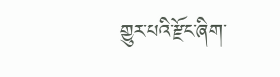གྱུར་པའི་རྫོང་ཞིག་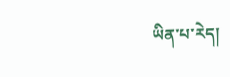ཡིན་པ་རེད།